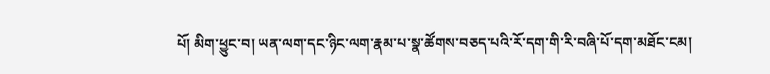པོ། མིག་ཕྱུང་བ། ཡན་ལག་དང་ཉིང་ལག་རྣམ་པ་སྣ་ཚོགས་བཅད་པའི་རོ་དག་གི་རི་བཞི་པོ་དག་མཐོང་ངམ།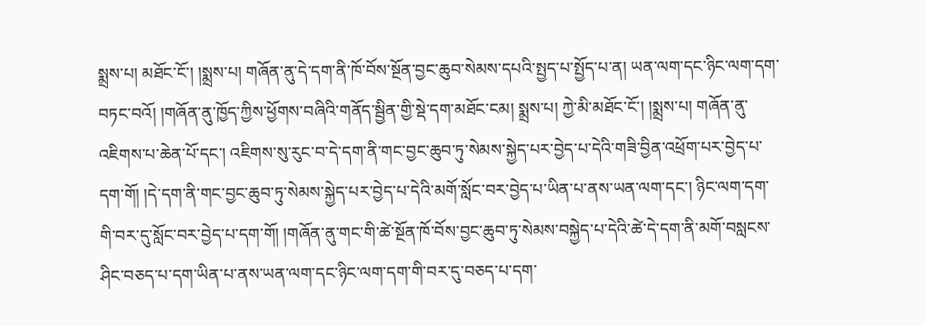སྨྲས་པ། མཐོང་ངོ་། །སྨྲས་པ། གཞོན་ནུ་དེ་དག་ནི་ཁོ་བོས་སྔོན་བྱང་ཆུབ་སེམས་དཔའི་སྤྱད་པ་སྤྱོད་པ་ན། ཡན་ལག་དང་ཉིང་ལག་དག་བཏང་བའོ། །གཞོན་ནུ་ཁྱོད་ཀྱིས་ཕྱོགས་བཞིའི་གནོད་སྦྱིན་གྱི་སྡེ་དག་མཐོང་ངམ། སྨྲས་པ། ཀྱེ་མི་མཐོང་ངོ་། །སྨྲས་པ། གཞོན་ནུ་འཇིགས་པ་ཆེན་པོ་དང་། འཇིགས་སུ་རུང་བ་དེ་དག་ནི་གང་བྱང་ཆུབ་ཏུ་སེམས་སྐྱེད་པར་བྱེད་པ་དེའི་གཟི་བྱིན་འཕྲོག་པར་བྱེད་པ་དག་གོ། །དེ་དག་ནི་གང་བྱང་ཆུབ་ཏུ་སེམས་སྐྱེད་པར་བྱེད་པ་དེའི་མགོ་སློང་བར་བྱེད་པ་ཡིན་པ་ནས་ཡན་ལག་དང་། ཉིང་ལག་དག་གི་བར་དུ་སློང་བར་བྱེད་པ་དག་གོ། །གཞོན་ནུ་གང་གི་ཚེ་སྔོན་ཁོ་བོས་བྱང་ཆུབ་ཏུ་སེམས་བསྐྱེད་པ་དེའི་ཚེ་དེ་དག་ནི་མགོ་བསླངས་ཤིང་བཅད་པ་དག་ཡིན་པ་ནས་ཡན་ལག་དང་ཉིང་ལག་དག་གི་བར་དུ་བཅད་པ་དག་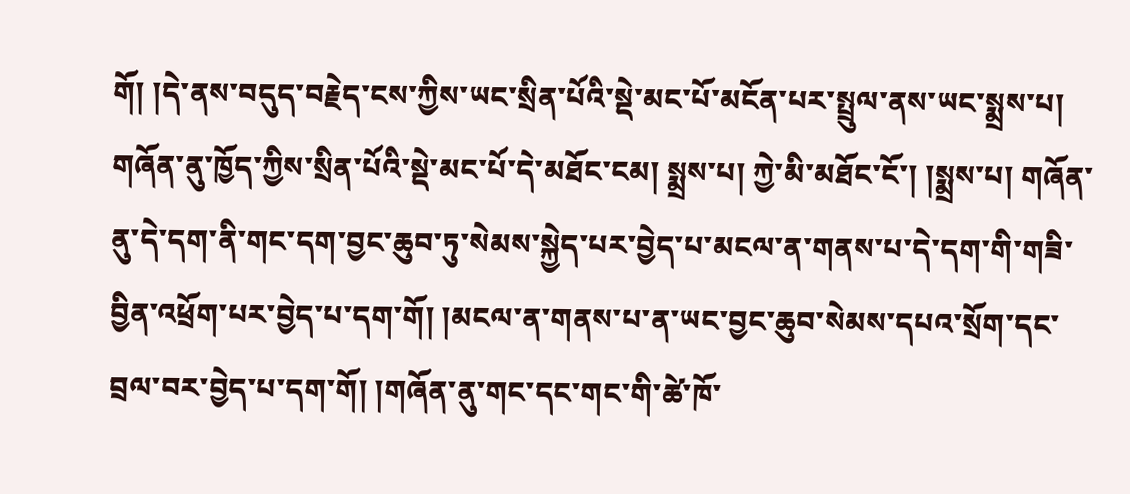གོ། །དེ་ནས་བདུད་བརྗེད་ངས་ཀྱིས་ཡང་སྲིན་པོའི་སྡེ་མང་པོ་མངོན་པར་སྤྲུལ་ནས་ཡང་སྨྲས་པ། གཞོན་ནུ་ཁྱོད་ཀྱིས་སྲིན་པོའི་སྡེ་མང་པོ་དེ་མཐོང་ངམ། སྨྲས་པ། ཀྱེ་མི་མཐོང་ངོ་། །སྨྲས་པ། གཞོན་ནུ་དེ་དག་ནི་གང་དག་བྱང་ཆུབ་ཏུ་སེམས་སྐྱེད་པར་བྱེད་པ་མངལ་ན་གནས་པ་དེ་དག་གི་གཟི་བྱིན་འཕྲོག་པར་བྱེད་པ་དག་གོ། །མངལ་ན་གནས་པ་ན་ཡང་བྱང་ཆུབ་སེམས་དཔའ་སྲོག་དང་བྲལ་བར་བྱེད་པ་དག་གོ། །གཞོན་ནུ་གང་དང་གང་གི་ཚེ་ཁོ་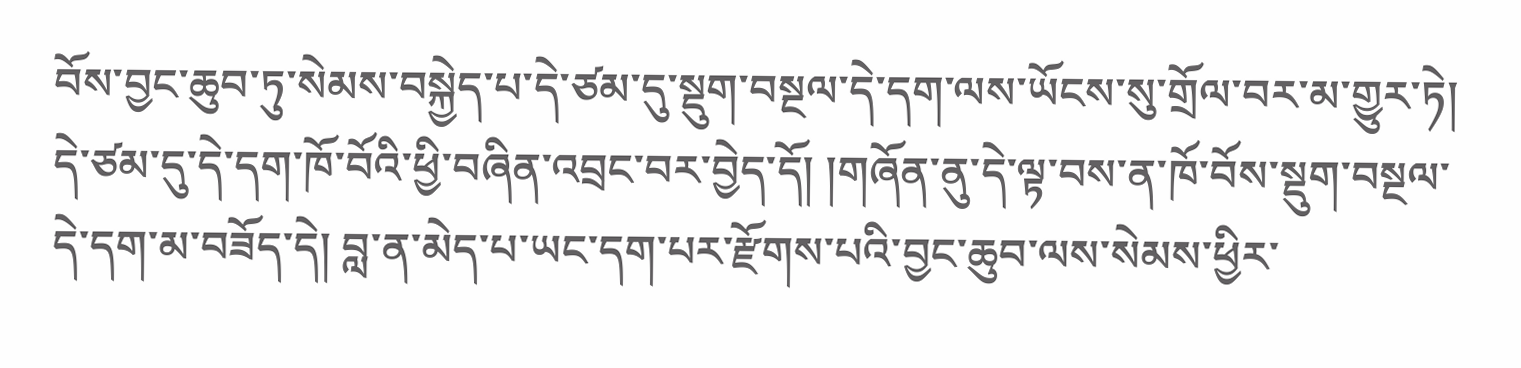བོས་བྱང་ཆུབ་ཏུ་སེམས་བསྐྱེད་པ་དེ་ཙམ་དུ་སྡུག་བསྔལ་དེ་དག་ལས་ཡོངས་སུ་གྲོལ་བར་མ་གྱུར་ཏེ། དེ་ཙམ་དུ་དེ་དག་ཁོ་བོའི་ཕྱི་བཞིན་འབྲང་བར་བྱེད་དོ། །གཞོན་ནུ་དེ་ལྟ་བས་ན་ཁོ་བོས་སྡུག་བསྔལ་དེ་དག་མ་བཟོད་དེ། བླ་ན་མེད་པ་ཡང་དག་པར་རྫོགས་པའི་བྱང་ཆུབ་ལས་སེམས་ཕྱིར་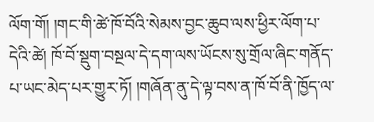ལོག་གོ། །གང་གི་ཚེ་ཁོ་བོའི་སེམས་བྱང་ཆུབ་ལས་ཕྱིར་ལོག་པ་དེའི་ཚེ། ཁོ་བོ་སྡུག་བསྔལ་དེ་དག་ལས་ཡོངས་སུ་གྲོལ་ཞིང་གནོད་པ་ཡང་མེད་པར་གྱུར་ཏོ། །གཞོན་ནུ་དེ་ལྟ་བས་ན་ཁོ་བོ་ནི་ཁྱོད་ལ་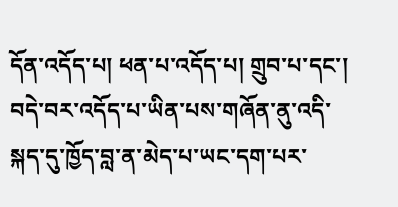དོན་འདོད་པ། ཕན་པ་འདོད་པ། གྲུབ་པ་དང་། བདེ་བར་འདོད་པ་ཡིན་པས་གཞོན་ནུ་འདི་སྐད་དུ་ཁྱོད་བླ་ན་མེད་པ་ཡང་དག་པར་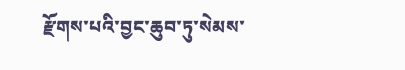རྫོགས་པའི་བྱང་ཆུབ་ཏུ་སེམས་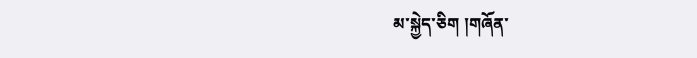མ་སྐྱེད་ཅིག །གཞོན་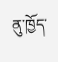ནུ་ཁྱོད་